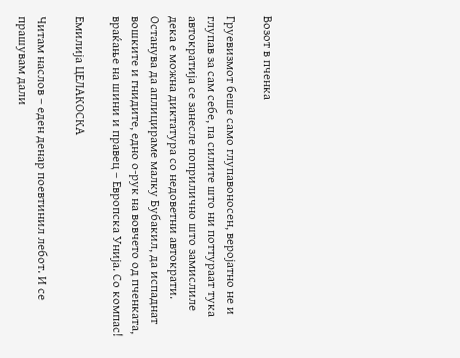Возот в пченка

Груевизмот беше само глупавоносен, веројатно не и глупав за сам себе, па силите што ни поттураат тука автократија се занесле поприлично што замислиле дека е можна диктатура со недоветни автократи. Останува да аплицираме малку Бубакил, да испаднат вошките и гнидите, едно о-рук на вовчето од пченката, враќање на шини и правец – Европска Унија. Со компас!

Емилија ЦЕЛАКОСКА

Читам наслов – еден денар поевтинил лебот. И се прашувам дали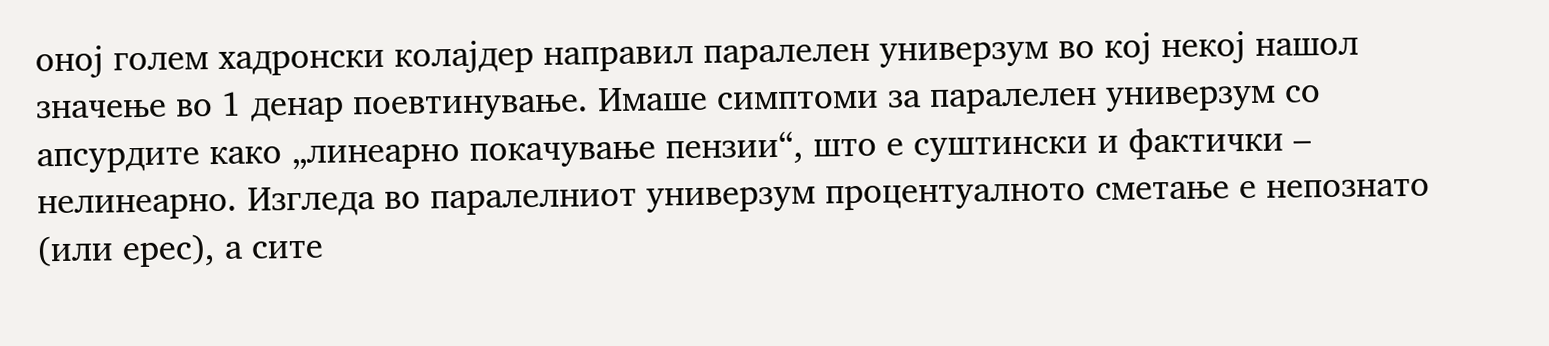оној голем хадронски колајдер направил паралелен универзум во кој некој нашол значење во 1 денар поевтинување. Имаше симптоми за паралелен универзум со апсурдите како „линеарно покачување пензии“, што е суштински и фактички – нелинеарно. Изгледа во паралелниот универзум процентуалното сметање е непознато (или ерес), а сите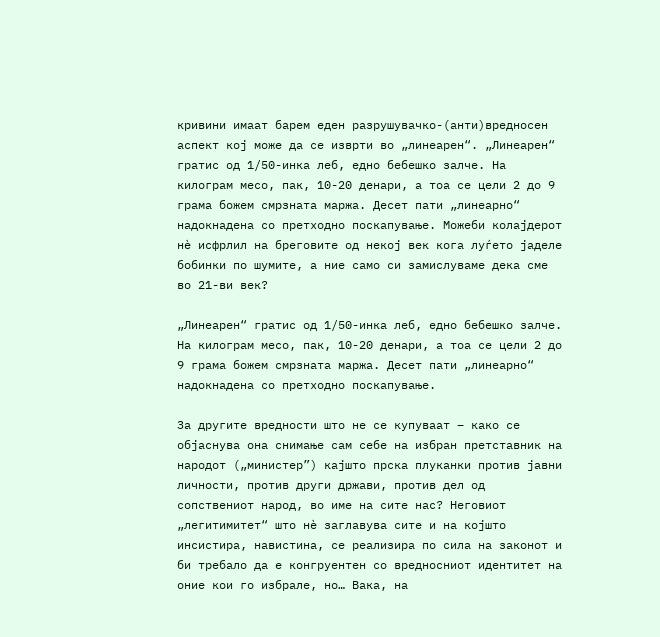кривини имаат барем еден разрушувачко-(анти)вредносен аспект кој може да се изврти во „линеарен“. „Линеарен“ гратис од 1/50-инка леб, едно бебешко залче. На килограм месо, пак, 10-20 денари, а тоа се цели 2 до 9 грама божем смрзната маржа. Десет пати „линеарно“ надокнадена со претходно поскапување. Можеби колајдерот нѐ исфрлил на бреговите од некој век кога луѓето јаделе бобинки по шумите, а ние само си замислуваме дека сме во 21-ви век?

„Линеарен“ гратис од 1/50-инка леб, едно бебешко залче. На килограм месо, пак, 10-20 денари, а тоа се цели 2 до 9 грама божем смрзната маржа. Десет пати „линеарно“ надокнадена со претходно поскапување.

За другите вредности што не се купуваат – како се објаснува она снимање сам себе на избран претставник на народот („министер”) кајшто прска плуканки против јавни личности, против други држави, против дел од сопствениот народ, во име на сите нас? Неговиот „легитимитет“ што нѐ заглавува сите и на којшто инсистира, навистина, се реализира по сила на законот и би требало да е конгруентен со вредносниот идентитет на оние кои го избрале, но… Вака, на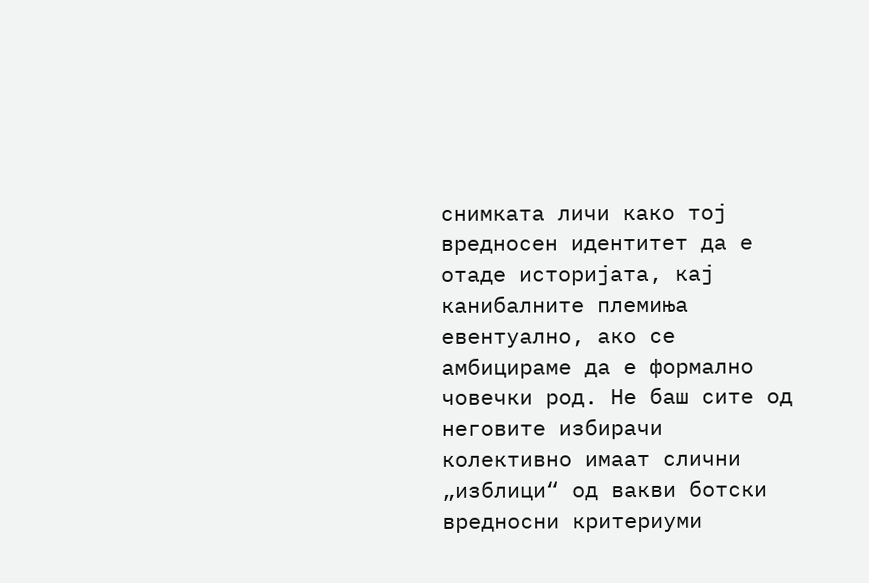снимката личи како тој вредносен идентитет да е отаде историјата, кај канибалните племиња евентуално, ако се амбицираме да е формално човечки род. Не баш сите од неговите избирачи колективно имаат слични „изблици“ од вакви ботски вредносни критериуми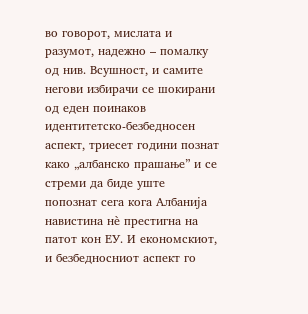во говорот, мислата и разумот, надежно – помалку од нив. Всушност, и самите негови избирачи се шокирани од еден поинаков идентитетско-безбедносен аспект, триесет години познат како „албанско прашање” и се стреми да биде уште попознат сега кога Албанија навистина нѐ престигна на патот кон ЕУ. И економскиот, и безбедносниот аспект го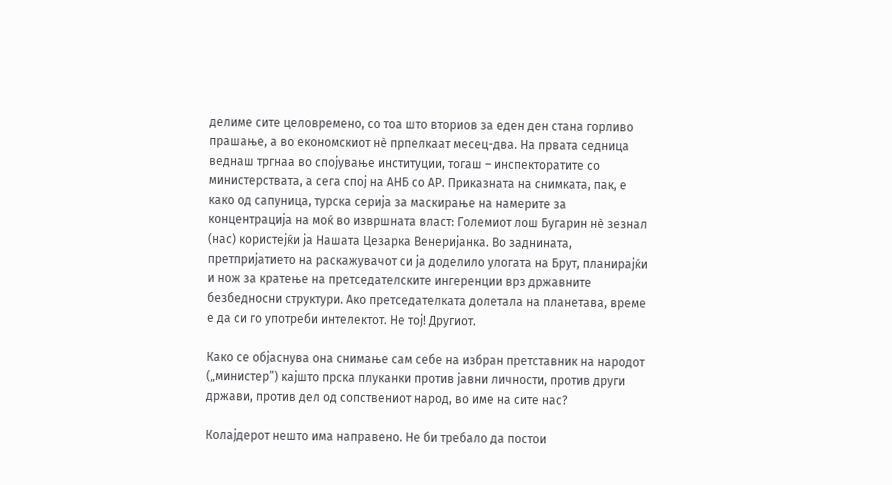делиме сите целовремено, со тоа што вториов за еден ден стана горливо прашање, а во економскиот нѐ прпелкаат месец-два. На првата седница веднаш тргнаа во спојување институции, тогаш – инспекторатите со министерствата, а сега спој на АНБ со АР. Приказната на снимката, пак, е како од сапуница, турска серија за маскирање на намерите за концентрација на моќ во извршната власт: Големиот лош Бугарин нѐ зезнал (нас) користејќи ја Нашата Цезарка Венеријанка. Во заднината, претпријатието на раскажувачот си ја доделило улогата на Брут, планирајќи и нож за кратење на претседателските ингеренции врз државните безбедносни структури. Ако претседателката долетала на планетава, време е да си го употреби интелектот. Не тој! Другиот.

Како се објаснува она снимање сам себе на избран претставник на народот („министер”) кајшто прска плуканки против јавни личности, против други држави, против дел од сопствениот народ, во име на сите нас?

Колајдерот нешто има направено. Не би требало да постои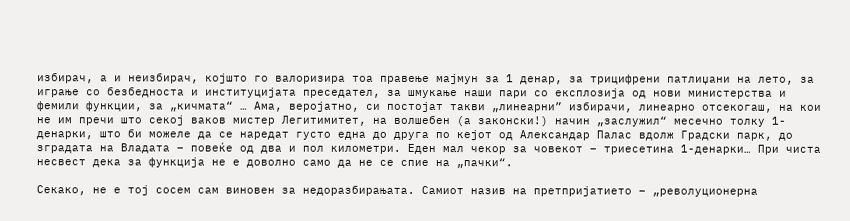избирач, а и неизбирач, којшто го валоризира тоа правење мајмун за 1 денар, за трицифрени патлиџани на лето, за играње со безбедноста и институцијата преседател, за шмукање наши пари со експлозија од нови министерства и фемили функции, за „кичмата“ … Ама, веројатно, си постојат такви „линеарни” избирачи, линеарно отсекогаш, на кои не им пречи што секој ваков мистер Легитимитет, на волшебен (а законски!) начин „заслужил“ месечно толку 1-денарки, што би можеле да се наредат густо една до друга по кејот од Александар Палас вдолж Градски парк, до зградата на Владата – повеќе од два и пол километри. Еден мал чекор за човекот – триесетина 1-денарки… При чиста несвест дека за функција не е доволно само да не се спие на „пачки“.

Секако, не е тој сосем сам виновен за недоразбирањата. Самиот назив на претпријатието – „револуционерна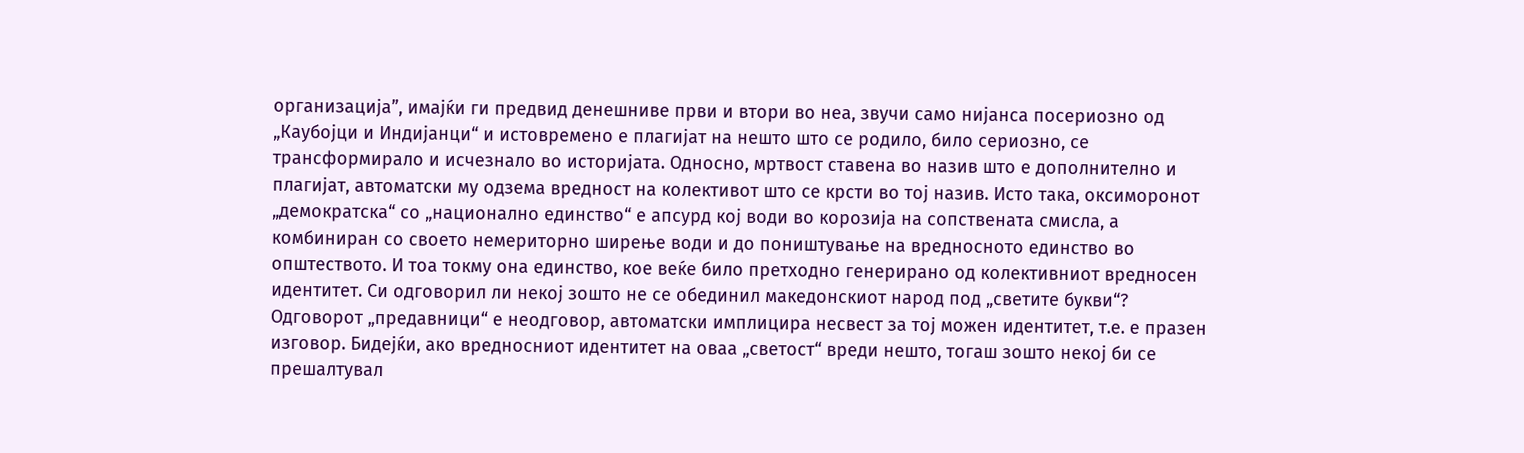организација”, имајќи ги предвид денешниве први и втори во неа, звучи само нијанса посериозно од „Каубојци и Индијанци“ и истовремено е плагијат на нешто што се родило, било сериозно, се трансформирало и исчезнало во историјата. Односно, мртвост ставена во назив што е дополнително и плагијат, автоматски му одзема вредност на колективот што се крсти во тој назив. Исто така, оксиморонот „демократска“ со „национално единство“ е апсурд кој води во корозија на сопствената смисла, а комбиниран со своето немериторно ширење води и до поништување на вредносното единство во општеството. И тоа токму она единство, кое веќе било претходно генерирано од колективниот вредносен идентитет. Си одговорил ли некој зошто не се обединил македонскиот народ под „светите букви“? Одговорот „предавници“ е неодговор, автоматски имплицира несвест за тој можен идентитет, т.е. е празен изговор. Бидејќи, ако вредносниот идентитет на оваа „светост“ вреди нешто, тогаш зошто некој би се прешалтувал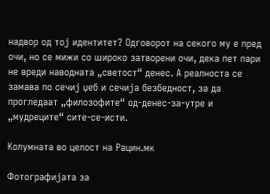надвор од тој идентитет? Одговорот на секого му е пред очи, но се мижи со широко затворени очи, дека пет пари не вреди наводната „светост“ денес. А реалноста се замава по сечиј џеб и сечија безбедност, за да прогледаат „филозофите“ од-денес-за-утре и „мудреците“ сите-се-исти.

Колумната во целост на Рацин.мк

Фотографијата за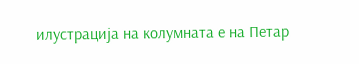илустрација на колумната е на Петар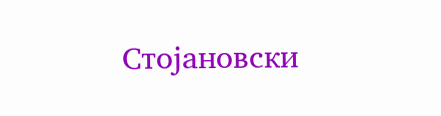Стојановски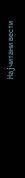Најчитани вести